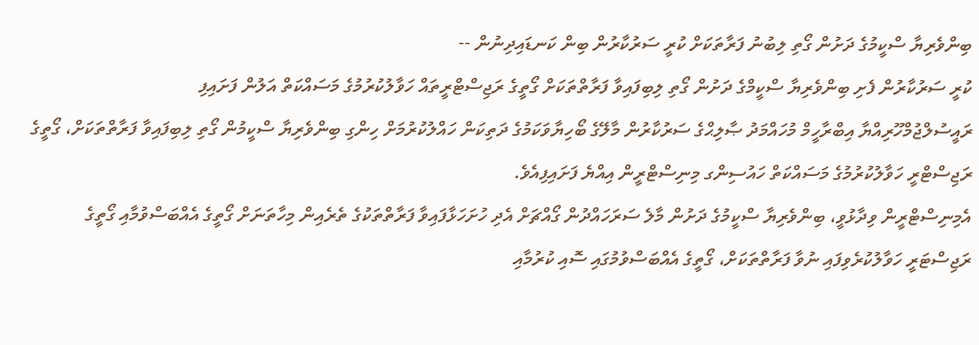ބިންވެރިޔާ ސްކީމުގެ ދަށުން ގޯތި ލިބުނު ފަރާތަކަށް ކުރީ ސަރުކާރުން ބިން ކަނޑައިދިނުން --
ކުރީ ސަރުކާރުން ފެށި ބިންވެރިޔާ ސްކީމްގެ ދަށުން ގޯތި ލިބިފައިވާ ފަރާތްތަކަށް ގޯތީގެ ރަޖިސްޓްރީތައް ހަވާލުކުރުމުގެ މަސައްކަތް އަލުން ފަށައިފި
ރައީސުލްޖުމްހޫރިއްޔާ އިބްރާހީމް މުހައްމަދު ޞާލިޙްގެ ސަރުކާރުން މާލޭގެ ބޯހިޔާވަކަމުގެ ދަތިކަން ހައްލުކުރުމަށް ހިންގި ބިންވެރިޔާ ސްކީމުން ގޯތި ލިބިފައިވާ ފަރާތްތަކަށް، ގޯތީގެ ރަޖިސްޓްރީ ހަވާލުކުރުމުގެ މަސައްކަތް ހައުސިންގ މިނިސްޓްރީން އިއްޔެ ފަށައިފިއެވެ.
އެމިނިސްޓްރީން ވިދާޅުވީ، ބިންވެރިޔާ ސްކީމުގެ ދަށުން މާލެ ސަރަހައްދުން ގޯއްޗަށް އެދި ހުށަހަޅާފައިވާ ފަރާތްތަކުގެ ތެރެއިން މިހާތަނަށް ގޯތީގެ އެއްބަސްވުމާއި ގޯތީގެ ރަޖިސްޓަރީ ހަވާލުކުރެވިފައި ނުވާ ފަރާތްތަކަށް، ގޯތީގެ އެއްބަސްވުމުގައި ސޮއި ކުރުމާއި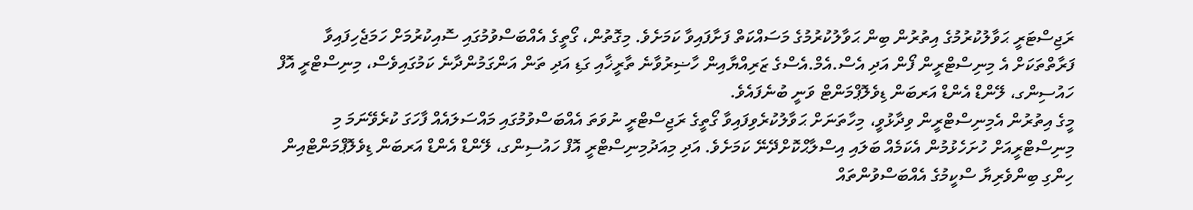ރަޖިސްޓަރީ ޙަވާލުކުރުމުގެ އިތުރުން ބިން ޙަވާލުކުރުމުގެ މަސައްކަތް ފަށާފައިވާ ކަމަށެވެ. މިގޮތުން، ގޯތީގެ އެއްބަސްވުމުގައި ސޮއިކުރުމަށް ހަމަޖެހިފައިވާ ފަރާތްތަކަށް އެ މިނިސްޓްރީން ފޯން އަދި އެސް.އެމް.އެސްގެ ޒަރިއްޔާއިން ހާޟިރުވާނެ ތާރީޚާއި ގަޑި އަދި ތަން އަންގަމުންދާނެ ކަމުގައިވެސް، މިނިސްޓްރީ އޮފް ހައުސިންގ، ލޭންޑް އެންޑް އަރބަން ޑިވެލޮޕްމަންޓް ވަނީ ބުނެފައެވެ.
މީގެ އިތުރުން އެމިނިސްޓްރީން ވިދާޅުވީ، މިހާތަނަށް ޙަވާލުކުރެވިފައިވާ ގޯތީގެ ރަޖިސްޓްރީ ނުވަތަ އެއްބަސްވުމުގައި މައްސަލައެއް ފާހަގަ ކުރެވޭނަމަ މި މިނިސްޓްރީއަށް ހުށަހެޅުމުން އެކަމެއް ބަލައި އިސްލާޙްކޮށްދޭނޭ ކަމަށެވެ. އަދި މިއަދުމިނިސްޓްރީ އޮފް ހައުސިންގ، ލޭންޑް އެންޑް އަރބަން ޑިވެލޮޕްމަންޓްއިން ހިންގި ބިންވެރިޔާ ސްކީމުގެ އެއްބަސްވުންތައް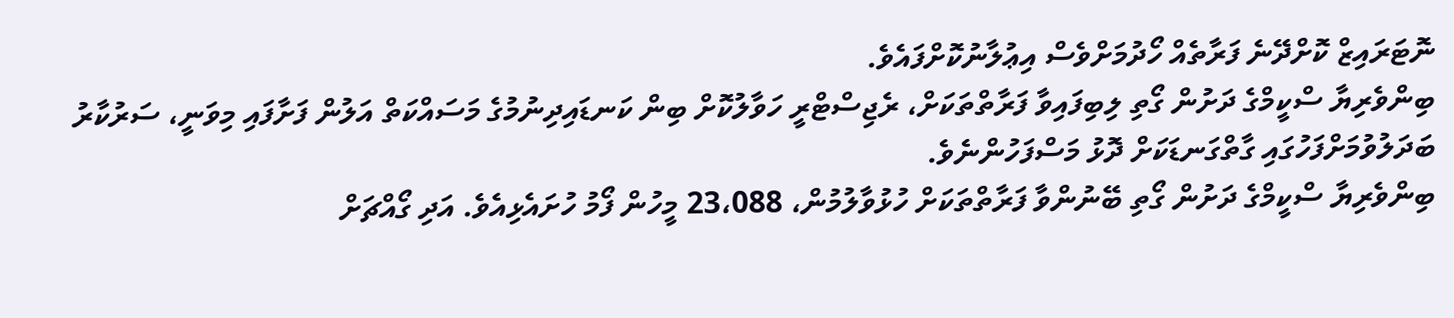ނޮޓަރައިޒް ކޮށްދޭނެ ފަރާތެއް ހޯދުމަށްވެސް އިޢުލާނުކޮށްފައެވެ.
ބިންވެރިޔާ ސްކީމްގެ ދަށުން ގޯތި ލިބިފައިވާ ފަރާތްތަކަށް، ރެޖިސްޓްރީ ހަވާލުކޮށް ބިން ކަނޑައިދިނުމުގެ މަސައްކަތް އަލުން ފަށާފައި މިވަނީ، ސަރުކާރު ބަދަލުވުމަށްފަހުގައި ގާތްގަނޑަކަށް ދޮޅު މަސްފަހުންނެވެ.
ބިންވެރިޔާ ސްކީމްގެ ދަށުން ގޯތި ބޭނުންވާ ފަރާތްތަކަށް ހުޅުވާލުމުން، 23،088 މީހުން ފޯމު ހުށައެޅިއެވެ. އަދި ގޯއްޗަށް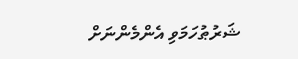ޝަރުޠުހަމަވި އެންމެންނަށް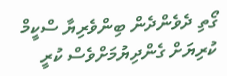ގޯތި ދެވެންދެން ބިންވެރިޔާ ސްކީމް ކުރިޔަށް ގެންދިޔުމަށްވެސް ކުރީ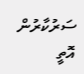ސަރުކާރުން އޮތީ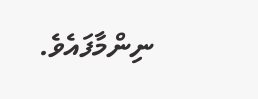ނިންމާފައެވެ.